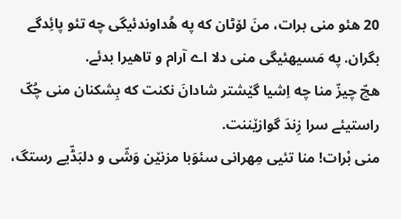20 هئو منی برات، منَ لۆٹان که په هُداوندئیگی چه تئو پائِدگے بگران. په مَسیهئیگی منی دلا اے آرام و تاهیرا بدئے.
هچّ چیزّ منا چه اِشیا گێشتر شادانَ نکنت که بِشکنان منی چُکّ راستیئے سرا زِندَ گوازێننت.
منی بْرات! منا تئیی مِهرانی سئوَبا مزنێن وَشّی و دلبَڈّیے رستگ،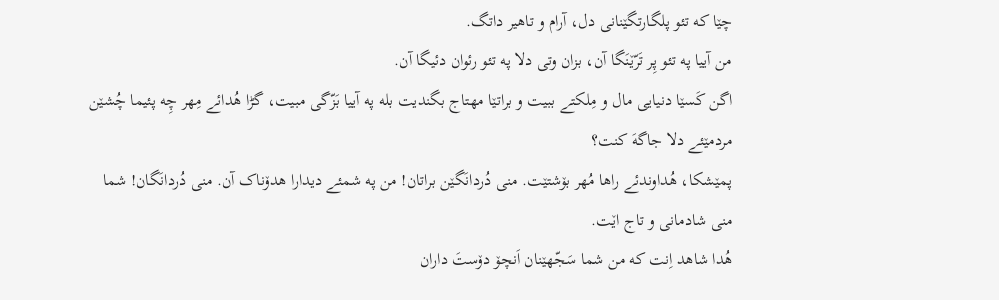چێا که تئو پلگارتگێنانی دل، آرام و تاهیر داتگ.
من آییا په تئو پِر تَرّێنَگا آن، بزان وتی دلا په تئو رئوان دئیگا آن.
اگن کَسێا دنیایی مال و مِلکتے ببیت و براتێا مهتاج بگندیت بله په آییا بَزّگی مبیت، گڑا هُدائے مِهر چِه پئیما چُشێن مردمێئے دلا جاگهَ کنت؟
پمێشکا، هُداوندئے راها مُهر بۆشتێت. منی دُردانَگێن براتان! من په شمئے دیدارا هدۆناک آن. منی دُردانَگان! شما منی شادمانی و تاج اێت.
هُدا شاهد اِنت که من شما سَجّهێنان اَنچۆ دۆستَ داران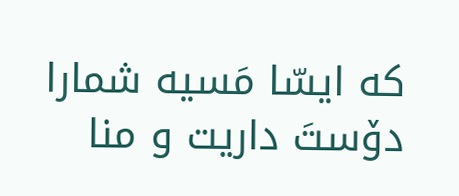که ایسّا مَسیه شمارا دۆستَ داریت و منا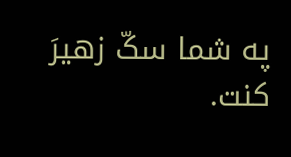په شما سکّ زهیرَ کنت.